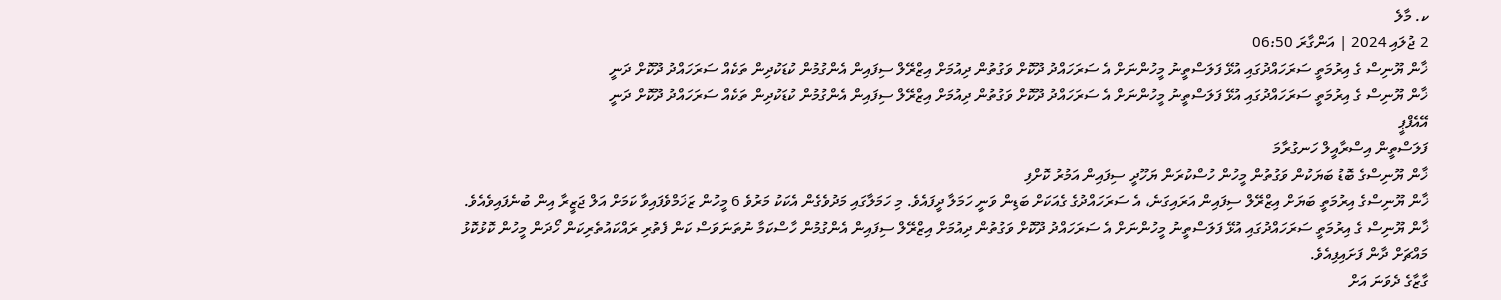ކ. މާލެ
2 ޖުލައި 2024 | އަންގާރަ 06:50
ޚާން ޔޫނިސް ގެ އިރުމަތީ ސަރަހައްދުގައި އުޅޭ ފަލަސްތީނު މީހުންނަށް އެ ސަރަހައްދު ދޫކޮށް ވަގުތުން ދިއުމަށް އިޒްރޭލް ސިފައިން އެންގުމުން ކުޑަކުދިން ތަކެއް ސަރަހައްދު ދޫކޮށް ދަނީ
ޚާން ޔޫނިސް ގެ އިރުމަތީ ސަރަހައްދުގައި އުޅޭ ފަލަސްތީނު މީހުންނަށް އެ ސަރަހައްދު ދޫކޮށް ވަގުތުން ދިއުމަށް އިޒްރޭލް ސިފައިން އެންގުމުން ކުޑަކުދިން ތަކެއް ސަރަހައްދު ދޫކޮށް ދަނީ
އޭއެފްޕީ
ފަލަސްތީން އިސްރާއީލް ހަނގުރާމަ
ޚާން ޔޫނިސްގެ ބޮޑު ބަޔަކުން ވަގުތުން މީހުން ހުސްކުރަން ޔަހޫދީ ސިފައިން އަމުރު ކޮށްފި
ޚާން ޔޫނިސްގެ އިރުމަތީ ބަޔަށް އިޒްރޭލް ސިފައިން އަރައިގަނެ، އެ ސަރަހައްދުގެ ގެއަކަށް ބަޑިން ވަނީ ހަމަލާ ދީފައެވެ. މި ހަމަލާގައި މަދުވެގެން އެކަކު މަރުވެ 6 މީހުން ޒަޚަމްވެފައިވާ ކަމަށް އަލް ޖަޒީރާ އިން ބުނެފައިވެއެވެ.
ޚާން ޔޫނިސް ގެ އިރުމަތީ ސަރަހައްދުގައި އުޅޭ ފަލަސްތީނު މީހުންނަށް އެ ސަރަހައްދު ދޫކޮށް ވަގުތުން ދިއުމަށް އިޒްރޭލް ސިފައިން އެންގުމުން ހާސްކަމާ ނުތަނަވަސް ކަން ފެތުރި ރައްކައުތެރިކަން ހޯދަން މީހުން ކޮޅުކޮޅު މައްޗަށް ދާން ފަށައިފިއެވެ.
ގާޒާގެ ދެވަނަ އަށް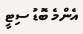އެންމެ ބޮޑު ސިޓީ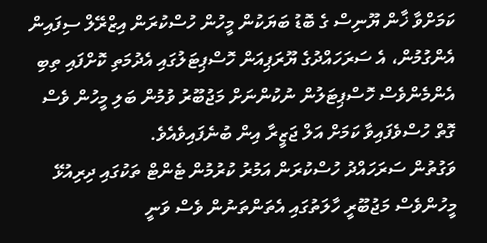ކަމަށްވާ ޚާން ޔޫނިސް ގެ ބޮޑު ބަޔަކުން މީހުން ހުސްކުރަން އިޒްރޭލް ސިފައިން އެންގުމުން، އެ ސަރަހައްދުގެ ޔޫރަޕިއަން ހޮސްޕިޓަލުގައި އެދުމަތި ކޮށްފައި ތިބި އެންމެންވެސް ހޮސްޕިޓަލުން ނުކުންނަށް މަޖުބޫރު ވުމުން ބަލި މީހުން ވެސް ގޮތް ހުސްވެފައިވާ ކަމަށް އަލް ޖަޒީރާ އިން ބުނެފައިވެއެވެ.
ވަގުތުން ސަރަހައްދު ހުސްކުރަން އަމުރު ކުރުމުން ޓެންޓް ތަކުގައި ދިރިއުޅޭ މީހުންވެސް މަޖުބޫރީ ހާލަތުގައި އެތަންތަނުން ވެސް ވަނީ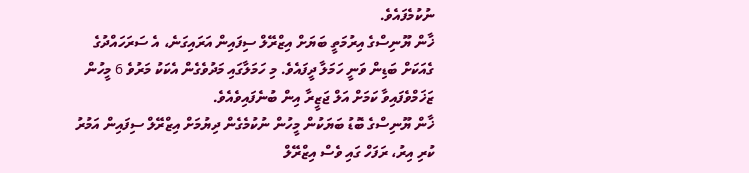ނުކުމެފައެވެ.
ޚާން ޔޫނިސްގެ އިރުމަތީ ބަޔަށް އިޒްރޭލް ސިފައިން އަރައިގަނެ، އެ ސަރަހައްދުގެ ގެއަކަށް ބަޑިން ވަނީ ހަމަލާ ދީފައެވެ. މި ހަމަލާގައި މަދުވެގެން އެކަކު މަރުވެ 6 މީހުން ޒަޚަމްވެފައިވާ ކަމަށް އަލް ޖަޒީރާ އިން ބުނެފައިވެއެވެ.
ޚާން ޔޫނިސްގެ ބޮޑު ބަޔަކުން މީހުން ނުކުމެގެން ދިޔުމަށް އިޒްރޭލް ސިފައިން އަމުރު ކުރި އިރު، ރަފަހް ގައި ވެސް އިޒްރޭލް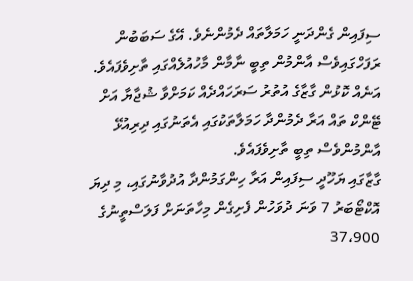ސިފައިން ގެންދަނީ ހަމަލާތައް ދެމުންނެވެ. އޭގެ ސަބަބުން ރަފަހްގައިވެސް އާންމުން ތިބީ ނާމާން މާހުއުލެއްގައި ތާށިވެފައެވެ. އަނެއް ކޮޅުން ގާޒާގެ އުތުރު ސަރަހައްދެއް ކަމަށްވާ ޝުޖާޔާ އަށް ޓޭންކް ތައް އަރާ ދެމުންދާ ހަމަލާތަކުގައި އެތަނުގައި ދިރިއުޅޭ އާންމުންވެސް ތިބީ ތާށިވެފައެވެ.
ގާޒާގައި ޔަހޫދީ ސިފައިން އަރާ ހިންގަމުންދާ އުދުވާނުގައި، މި ދިޔަ އޮކްޓޯބަރު 7 ވަނަ ދުވަހުން ފެށިގެން މިހާތަނަށް ފަލަސްތީނުގެ 37،900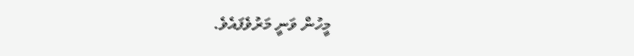މީހުން ވަނީ މަރުވެފައެވެ.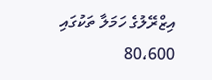އިޒްރޭލުގެ ހަމަލާ ތަކުގައި 80،600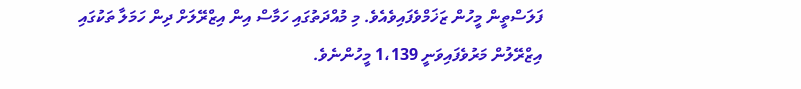ފަލަސްތީން މީހުން ޒަޚަމްވެފައިވެއެވެ. މި މުއްދަތުގައި ހަމާސް އިން އިޒްރޭލަށް ދިން ހަމަލާ ތަކުގައި އިޒްރޭލުން މަރުވެފައިވަނީ 1،139 މީހުންނެވެ.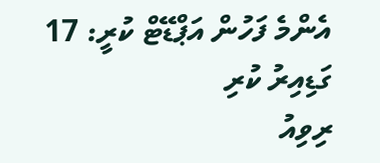އެންމެ ފަހުން އަޕްޑޭޓް ކުރީ: 17 ގަޑިއިރު ކުރި
ރިވިއު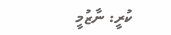ކުރީ: ނާޒުމީ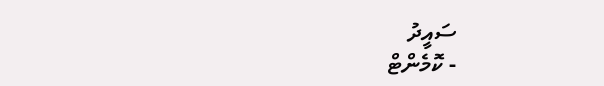ސައީދު
- ކޮމެންޓް